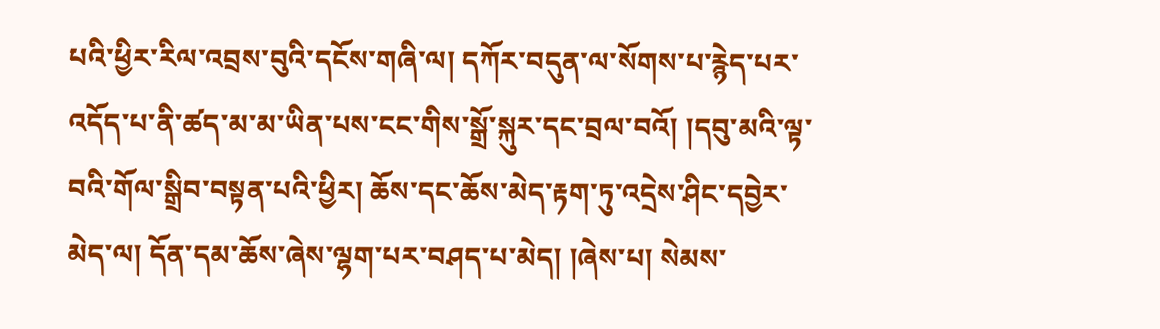པའི་ཕྱིར་རིལ་འབྲས་བུའི་དངོས་གཞི་ལ། དཀོར་བདུན་ལ་སོགས་པ་རྙེད་པར་འདོད་པ་ནི་ཚད་མ་མ་ཡིན་པས་ངང་གིས་སྒྲོ་སྐུར་དང་བྲལ་བའོ། །དབུ་མའི་ལྟ་བའི་གོལ་སྒྲིབ་བསྟན་པའི་ཕྱིར། ཆོས་དང་ཆོས་མེད་རྟག་ཏུ་འདྲེས་ཤིང་དབྱེར་མེད་ལ། དོན་དམ་ཆོས་ཞེས་ལྷག་པར་བཤད་པ་མེད། །ཞེས་པ། སེམས་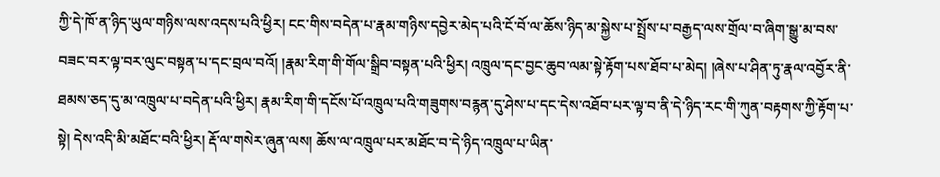ཀྱི་དེ་ཁོ་ན་ཉིད་ཡུལ་གཉིས་ལས་འདས་པའི་ཕྱིར། ངང་གིས་བདེན་པ་རྣམ་གཉིས་དབྱེར་མེད་པའི་ངོ་བོ་ལ་ཆོས་ཉིད་མ་སྐྱེས་པ་སྤྲོས་པ་བརྒྱད་ལས་གྲོལ་བ་ཞིག་སྒྱུ་མ་བས་བཟང་བར་ལྟ་བར་ལུང་བསྟན་པ་དང་བྲལ་བའོ། །རྣམ་རིག་གི་གོལ་སྒྲིབ་བསྟན་པའི་ཕྱིར། འཁྲུལ་དང་བྱང་ཆུབ་ལམ་སྟེ་རྟོག་པས་ཐོབ་པ་མེད། །ཞེས་པ་ཤིན་ཏུ་རྣལ་འབྱོར་ནི་ཐམས་ཅད་དུ་མ་འཁྲུལ་པ་བདེན་པའི་ཕྱིར། རྣམ་རིག་གི་དངོས་པོ་འཁྲུལ་པའི་གཟུགས་བརྙན་དུ་ཤེས་པ་དང་དེས་འཐོབ་པར་ལྟ་བ་ནི་དེ་ཉིད་རང་གི་ཀུན་བརྟགས་ཀྱི་རྟོག་པ་སྟེ། དེས་འདི་མི་མཐོང་བའི་ཕྱིར། རྡོ་ལ་གསེར་ཞུན་ལས། ཆོས་ལ་འཁྲུལ་པར་མཐོང་བ་དེ་ཉིད་འཁྲུལ་པ་ཡིན་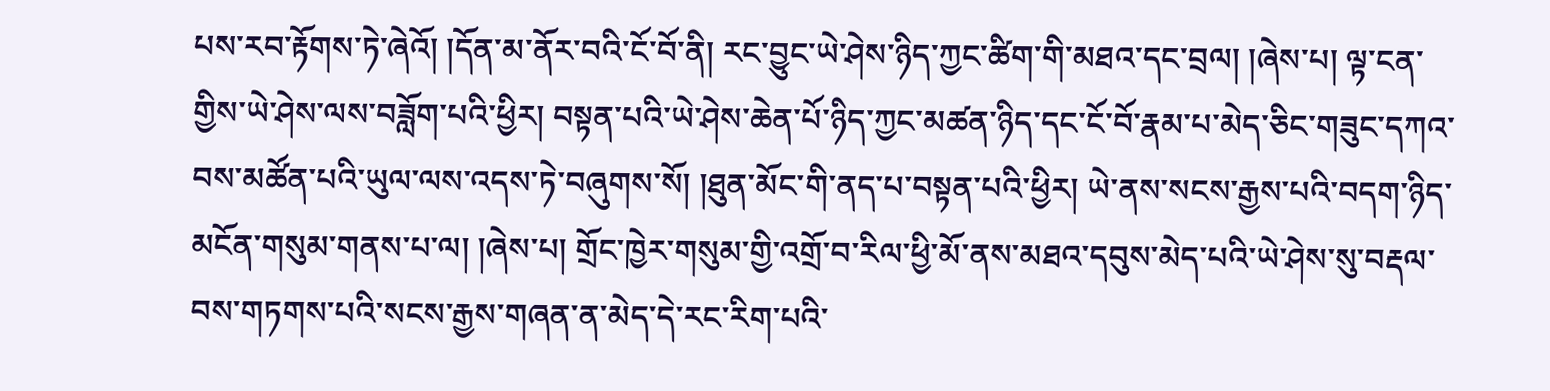པས་རབ་རྟོགས་ཏེ་ཞེའོ། །དོན་མ་ནོར་བའི་ངོ་བོ་ནི། རང་བྱུང་ཡེ་ཤེས་ཉིད་ཀྱང་ཚིག་གི་མཐའ་དང་བྲལ། །ཞེས་པ། ལྟ་ངན་གྱིས་ཡེ་ཤེས་ལས་བཟློག་པའི་ཕྱིར། བསྟན་པའི་ཡེ་ཤེས་ཆེན་པོ་ཉིད་ཀྱང་མཚན་ཉིད་དང་ངོ་བོ་རྣམ་པ་མེད་ཅིང་གཟུང་དཀའ་བས་མཚོན་པའི་ཡུལ་ལས་འདས་ཏེ་བཞུགས་སོ། །ཐུན་མོང་གི་ནད་པ་བསྟན་པའི་ཕྱིར། ཡེ་ནས་སངས་རྒྱས་པའི་བདག་ཉིད་མངོན་གསུམ་གནས་པ་ལ། །ཞེས་པ། གྲོང་ཁྱེར་གསུམ་གྱི་འགྲོ་བ་རིལ་ཕྱི་མོ་ནས་མཐའ་དབུས་མེད་པའི་ཡེ་ཤེས་སུ་བརྡལ་བས་གཏགས་པའི་སངས་རྒྱས་གཞན་ན་མེད་དེ་རང་རིག་པའི་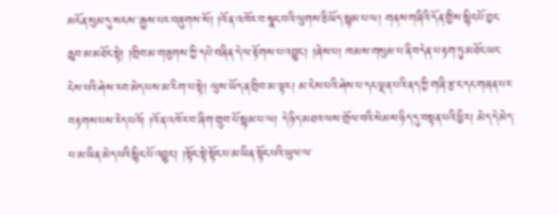མངོན་སུམ་དུ་སངས་་རྒྱས་པར་བཞུགས་སོ། །འོ་ན་འཁོར་བ་སྣང་བའི་ལུགས་ཅི་ཡོད་སྙམ་པ་ལ། གནས་གཞིའི་དོན་གྱིས་སྙིང་པོ་བྱང་ཆུབ་མ་མཐོང་སྟེ། །གྲིབ་མ་གཟུགས་ཀྱི་དཔེ་བཞིན་དེ་ལ་རྟོགས་པ་འབྱུང་། །ཞེས་པ། ཁམས་གསུམ་པ་ནི་བདེན་པ་རྟག་ཏུ་མཐོང་ཡང་ངེས་པའི་ཤེས་རབ་མེད་པས་མ་རིག་པ་སྟེ། ལུས་ཡོད་ན་གྲིབ་མ་ལྟར། མ་ངེས་པའི་ཤེས་པ་དང་ལྡན་པའི་ནད་ཀྱི་གཞི་རྩ་ང་དང་གཞན་པར་བརྟགས་པས་རེད་པའོ། །འོ་ན་འཁོར་བ་ཞིག་གྲུབ་པོ་སྙམ་པ་ལ། དེ་ཉིད་མཐའ་ལས་གྲོལ་བའི་སེམས་ཉིད་དུ་བསྟན་པའི་ཕྱིར། མེད་དེ་མེད་པ་མ་ཡིན་མེད་པའི་སྙིང་པོ་འབྱུང་། །སྟོང་སྟེ་སྟོང་པ་མ་ཡིན་སྟོང་པའི་ཡུལ་ལ་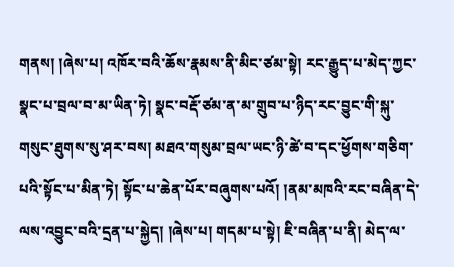གནས། །ཞེས་པ། འཁོར་བའི་ཆོས་རྣམས་ནི་མིང་ཙམ་སྟེ། རང་རྒྱུད་པ་མེད་ཀྱང་སྣང་པ་བྲལ་བ་མ་ཡིན་ཏེ། སྣང་བརྡོ་ཙམ་ན་མ་གྲུབ་པ་ཉིད་རང་བྱུང་གི་སྐུ་གསུང་ཐུགས་སུ་ཤར་བས། མཐའ་གསུམ་བྲལ་ཡང་ཉི་ཚེ་བ་དང་ཕྱོགས་གཅིག་པའི་སྟོང་པ་མིན་ཏེ། སྟོང་པ་ཆེན་པོར་བཞུགས་པའོ། །ནམ་མཁའི་རང་བཞིན་དེ་ལས་འབྱུང་བའི་དྲན་པ་སྐྱེད། །ཞེས་པ། གདམ་པ་སྟེ། ཇི་བཞིན་པ་ནི། མེད་ལ་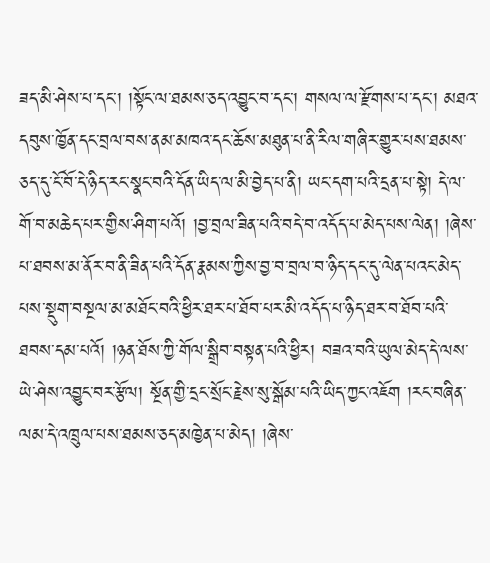ཟད་མི་ཤེས་པ་དང་། །སྟོང་ལ་ཐམས་ཅད་འབྱུང་བ་དང་། གསལ་ལ་རྫོགས་པ་དང་། མཐའ་དབུས་ཁྱོན་དང་བྲལ་བས་ནམ་མཁའ་དང་ཆོས་མཐུན་པ་ནི་རིལ་གཞིར་གྱུར་པས་ཐམས་ཅད་དུ་ངོ་བོ་དེ་ཉིད་རང་སྣང་བའི་དོན་ཡིད་ལ་མི་བྱེད་པ་ནི། ཡང་དག་པའི་དྲན་པ་སྟེ། དེ་ལ་གོ་བ་མཆེད་པར་གྱིས་ཤིག་པའོ། །བྱ་བྲལ་ཟིན་པའི་བདེ་བ་འདོད་པ་མེད་པས་ལེན། །ཞེས་པ་ཐབས་མ་ནོར་བ་ནི་ཟིན་པའི་དོན་རྣམས་ཀྱིས་བྱ་བ་བྲལ་བ་ཉིད་དང་དུ་ལེན་པའང་མེད་པས་སྡུག་བསྔལ་མ་མཐོང་བའི་ཕྱིར་ཐར་པ་ཐོབ་པར་མི་འདོད་པ་ཉིད་ཐར་བ་ཐོབ་པའི་ཐབས་དམ་པའོ། །ཉན་ཐོས་ཀྱི་གོལ་སྒྲིབ་བསྟན་པའི་ཕྱིར། བཟའ་བའི་ཡུལ་མེད་དེ་ལས་ཡེ་ཤེས་འབྱུང་བར་རྩོལ། སྔོན་གྱི་དྲང་སྲོང་རྗེས་སུ་སྒོམ་པའི་ཡིད་ཀྱང་འཇོག །རང་བཞིན་ལམ་དེ་འཁྲུལ་པས་ཐམས་ཅད་མཁྱེན་པ་མེད། །ཞེས་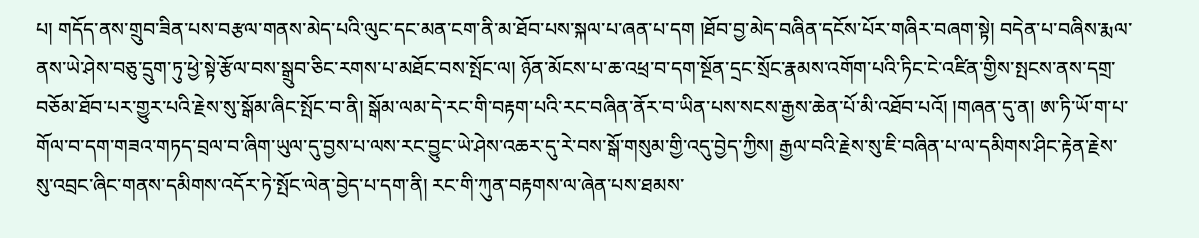པ། གདོད་ནས་གྲུབ་ཟིན་པས་བརྩལ་གནས་མེད་པའི་ལུང་དང་མན་ངག་ནི་མ་ཐོབ་པས་སྐལ་པ་ཞན་པ་དག །ཐོབ་བྱ་མེད་བཞིན་དངོས་པོར་གཞིར་བཞག་སྟེ། བདེན་པ་བཞིས་རྨལ་ནས་ཡེ་ཤེས་བཅུ་དྲུག་ཏུ་ཕྱེ་སྟེ་རྩོལ་བས་སྒྲུབ་ཅིང་རགས་པ་མཐོང་བས་སྤོང་ལ། ཉོན་མོངས་པ་ཆ་འཕྲ་བ་དག་སྔོན་དྲང་སྲོང་རྣམས་འགོག་པའི་ཏིང་ངེ་འཛིན་གྱིས་སྤངས་ནས་དགྲ་བཅོམ་ཐོབ་པར་གྱུར་པའི་རྗེས་སུ་སྒོམ་ཞིང་སྤོང་བ་ནི། སྒོམ་ལམ་དེ་རང་གི་བརྟག་པའི་རང་བཞིན་ནོར་བ་ཡིན་པས་སངས་རྒྱས་ཆེན་པོ་མི་འཐོབ་པའོ། །གཞན་དུ་ན། ཨ་ཏི་ཡོ་ག་པ་གོལ་བ་དག་གཟའ་གཏད་བྲལ་བ་ཞིག་ཡུལ་དུ་བྱས་པ་ལས་རང་བྱུང་ཡེ་ཤེས་འཆར་དུ་རེ་བས་སྒོ་གསུམ་གྱི་འདུ་བྱེད་ཀྱིས། རྒྱལ་བའི་རྗེས་སུ་ཇི་བཞིན་པ་ལ་དམིགས་ཤིང་རྟེན་རྗེས་སུ་འབྲང་ཞིང་གནས་དམིགས་འདོར་ཏེ་སྤོང་ལེན་བྱེད་པ་དག་ནི། རང་གི་ཀུན་བརྟགས་ལ་ཞེན་པས་ཐམས་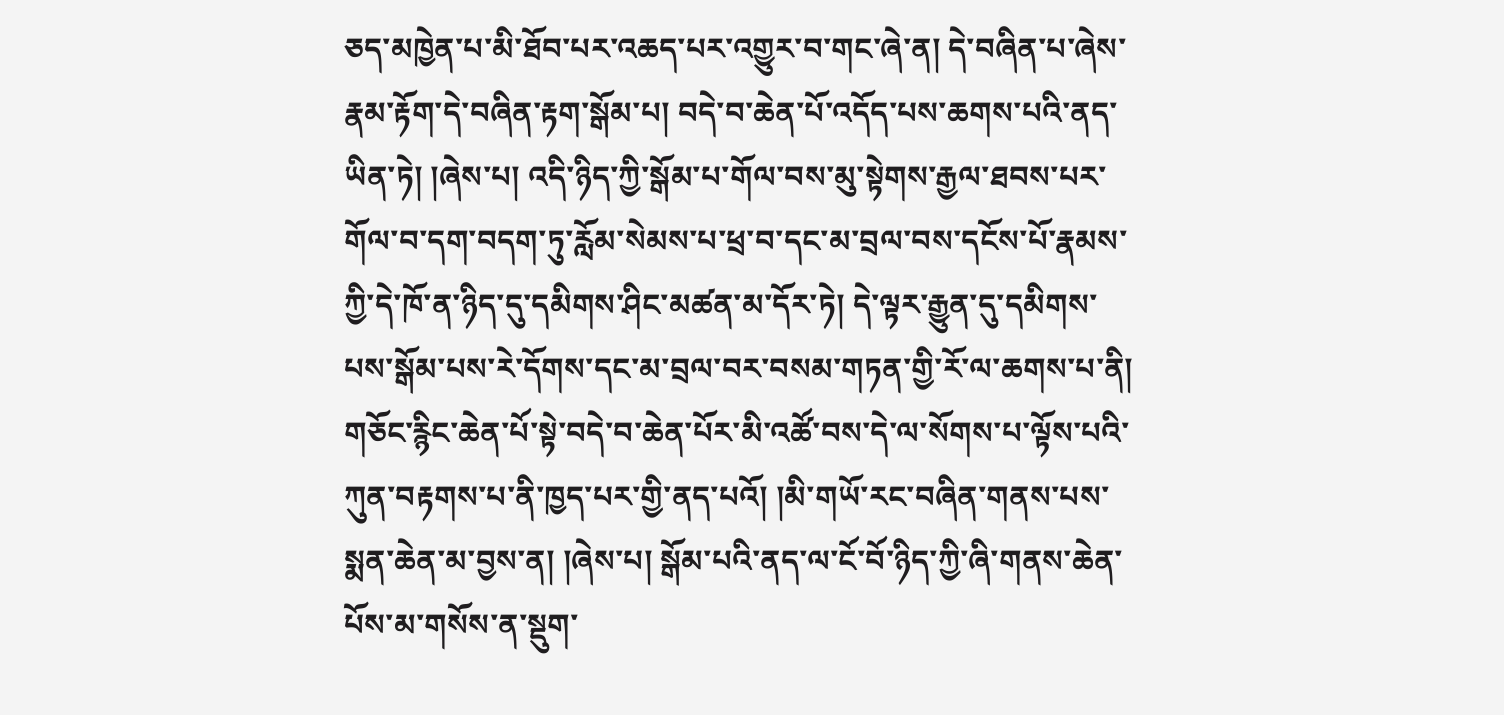ཅད་མཁྱེན་པ་མི་ཐོབ་པར་འཆད་པར་འགྱུར་བ་གང་ཞེ་ན། དེ་བཞིན་པ་ཞེས་རྣམ་རྟོག་དེ་བཞིན་རྟག་སྒོམ་པ། བདེ་བ་ཆེན་པོ་འདོད་པས་ཆགས་པའི་ནད་ཡིན་ཏེ། །ཞེས་པ། འདི་ཉིད་ཀྱི་སྒོམ་པ་གོལ་བས་མུ་སྟེགས་རྒྱལ་ཐབས་པར་གོལ་བ་དག་བདག་ཏུ་རློམ་སེམས་པ་ཕྲ་བ་དང་མ་བྲལ་བས་དངོས་པོ་རྣམས་ཀྱི་དེ་ཁོ་ན་ཉིད་དུ་དམིགས་ཤིང་མཚན་མ་དོར་ཏེ། དེ་ལྟར་རྒྱུན་དུ་དམིགས་པས་སྒོམ་པས་རེ་དོགས་དང་མ་བྲལ་བར་བསམ་གཏན་གྱི་རོ་ལ་ཆགས་པ་ནི། གཅོང་རྙིང་ཆེན་པོ་སྟེ་བདེ་བ་ཆེན་པོར་མི་འཚོ་བས་དེ་ལ་སོགས་པ་ལྟོས་པའི་ཀུན་བརྟགས་པ་ནི་ཁྱད་པར་གྱི་ནད་པའོ། །མི་གཡོ་རང་བཞིན་གནས་པས་སྨན་ཆེན་མ་བྱས་ན། །ཞེས་པ། སྒོམ་པའི་ནད་ལ་ངོ་བོ་ཉིད་ཀྱི་ཞི་གནས་ཆེན་པོས་མ་གསོས་ན་སྡུག་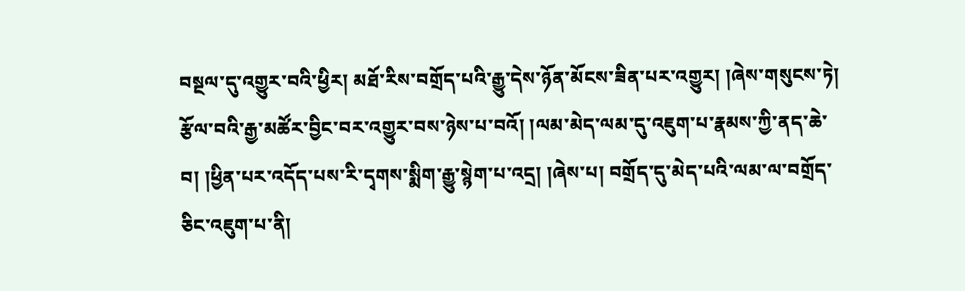བསྔལ་དུ་འགྱུར་བའི་ཕྱིར། མཐོ་རིས་བགྲོད་པའི་རྒྱུ་དེས་ཉོན་མོངས་ཟིན་པར་འགྱུར། །ཞེས་གསུངས་ཏེ། རྩོལ་བའི་རྒྱ་མཚོར་བྱིང་བར་འགྱུར་བས་ཉེས་པ་བའོ། །ལམ་མེད་ལམ་དུ་འཇུག་པ་རྣམས་ཀྱི་ནད་ཆེ་བ། །ཕྱིན་པར་འདོད་པས་རི་དྭགས་སྨིག་རྒྱུ་སྙེག་པ་འདྲ། །ཞེས་པ། བགྲོད་དུ་མེད་པའི་ལམ་ལ་བགྲོད་ཅིང་འཇུག་པ་ནི།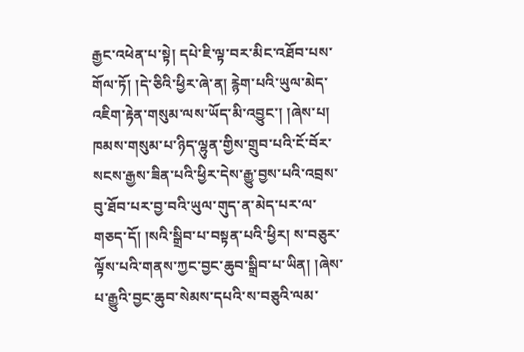རྒྱང་འཕེན་པ་སྟེ། དཔེ་ཇི་ལྟ་བར་མིང་འཐོབ་པས་གོལ་ཏོ། །དེ་ཅིའི་ཕྱིར་ཞེ་ན། རྙེག་པའི་ཡུལ་མེད་འཇིག་རྟེན་གསུམ་ལས་ཡོད་མི་འབྱུང་། །ཞེས་པ། ཁམས་གསུམ་པ་ཉིད་ལྷུན་གྱིས་གྲུབ་པའི་ངོ་བོར་སངས་རྒྱས་ཟིན་པའི་ཕྱིར་དེས་རྒྱུ་བྱས་པའི་འབྲས་བུ་ཐོབ་པར་བྱ་བའི་ཡུལ་གུད་ན་མེད་པར་ལ་གཅད་དོ། །སའི་སྒྲིབ་པ་བསྟན་པའི་ཕྱིར། ས་བཅུར་ལྟོས་པའི་གནས་ཀྱང་བྱང་ཆུབ་སྒྲིབ་པ་ཡིན། །ཞེས་པ་རྒྱུའི་བྱང་ཆུབ་སེམས་དཔའི་ས་བཅུའི་ལམ་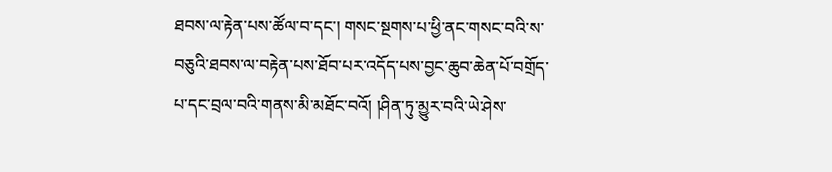ཐབས་ལ་རྟེན་པས་ཚོལ་བ་དང་། གསང་སྔགས་པ་ཕྱི་ནང་གསང་བའི་ས་བཅུའི་ཐབས་ལ་བརྟེན་པས་ཐོབ་པར་འདོད་པས་བྱང་ཆུབ་ཆེན་པོ་བགྲོད་པ་དང་བྲལ་བའི་གནས་མི་མཐོང་བའོ། །ཤིན་ཏུ་མྱུར་བའི་ཡེ་ཤེས་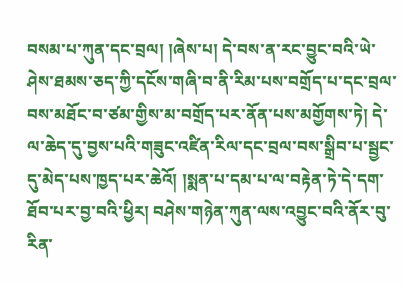བསམ་པ་ཀུན་དང་བྲལ། །ཞེས་པ། དེ་བས་ན་རང་བྱུང་བའི་ཡེ་ཤེས་ཐམས་ཅད་ཀྱི་དངོས་གཞི་བ་ནི་རིམ་པས་བགྲོད་པ་དང་བྲལ་བས་མཐོང་བ་ཙམ་གྱིས་མ་བགྲོད་པར་ནོན་པས་མགྱོགས་ཏེ། དེ་ལ་ཆེད་དུ་བྱས་པའི་གཟུང་འཛིན་རིལ་དང་བྲལ་བས་སྒྲིབ་པ་སྦྱང་དུ་མེད་པས་ཁྱད་པར་ཆེའོ། །སྨན་པ་དམ་པ་ལ་བརྟེན་ཏེ་དེ་དག་ཐོབ་པར་བྱ་བའི་ཕྱིར། བཤེས་གཉེན་ཀུན་ལས་འབྱུང་བའི་ནོར་བུ་རིན་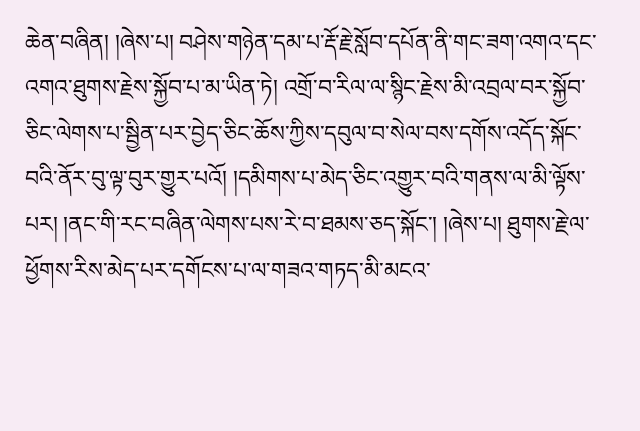ཆེན་བཞིན། །ཞེས་པ། བཤེས་གཉེན་དམ་པ་རྡོ་རྗེ་སློབ་དཔོན་ནི་གང་ཟག་འགའ་དང་འགའ་ཐུགས་རྗེས་སྐྱོབ་པ་མ་ཡིན་ཏེ། འགྲོ་བ་རིལ་ལ་སྙིང་རྗེས་མི་འབྲལ་བར་སྐྱོབ་ཅིང་ལེགས་པ་སྦྱིན་པར་བྱེད་ཅིང་ཆོས་ཀྱིས་དབུལ་བ་སེལ་བས་དགོས་འདོད་སྐོང་བའི་ནོར་བུ་ལྟ་བུར་གྱུར་པའོ། །དམིགས་པ་མེད་ཅིང་འགྱུར་བའི་གནས་ལ་མི་ལྟོས་པར། །ནང་གི་རང་བཞིན་ལེགས་པས་རེ་བ་ཐམས་ཅད་སྐོང་། །ཞེས་པ། ཐུགས་རྗེ་ལ་ཕྱོགས་རིས་མེད་པར་དགོངས་པ་ལ་གཟའ་གཏད་མི་མངའ་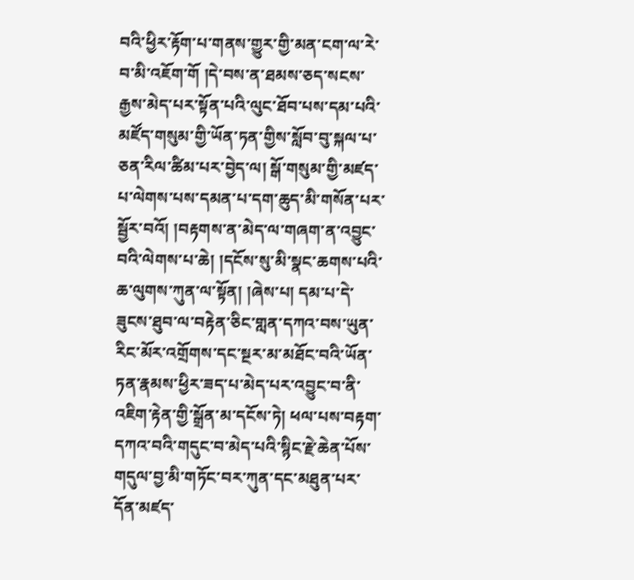བའི་ཕྱིར་རྟོག་པ་གནས་གྱུར་གྱི་མན་ངག་ལ་རེ་བ་མི་འཇོག་གོ །དེ་བས་ན་ཐམས་ཅད་སངས་རྒྱས་མེད་པར་སྟོན་པའི་ལུང་ཐོབ་པས་དམ་པའི་མཛོད་གསུམ་གྱི་ཡོན་ཏན་གྱིས་སློབ་བུ་སྐལ་པ་ཅན་རིལ་ཚིམ་པར་བྱེད་ལ། སྒོ་གསུམ་གྱི་མཛད་པ་ལེགས་པས་དམན་པ་དག་ཆུད་མི་གསོན་པར་སྦྱོར་བའོ། །བརྟགས་ན་མེད་ལ་གཞག་ན་འབྱུང་བའི་ལེགས་པ་ཆེ། །དངོས་སུ་མི་སྣང་ཆགས་པའི་ཆ་ལུགས་ཀུན་ལ་སྟོན། །ཞེས་པ། དམ་པ་དེ་ཟུངས་ཐུབ་ལ་བརྟེན་ཅིང་གླན་དཀའ་བས་ཡུན་རིང་མོར་འགྲོགས་དང་སྔར་མ་མཐོང་བའི་ཡོན་ཏན་རྣམས་ཕྱིར་ཟད་པ་མེད་པར་འབྱུང་བ་ནི་འཇིག་རྟེན་གྱི་སྒྲོན་མ་དངོས་ཏེ། ཕལ་པས་བརྟག་དཀའ་བའི་གདུང་བ་མེད་པའི་སྙིང་རྗེ་ཆེན་པོས་གདུལ་བྱ་མི་གཏོང་བར་ཀུན་དང་མཐུན་པར་དོན་མཛད་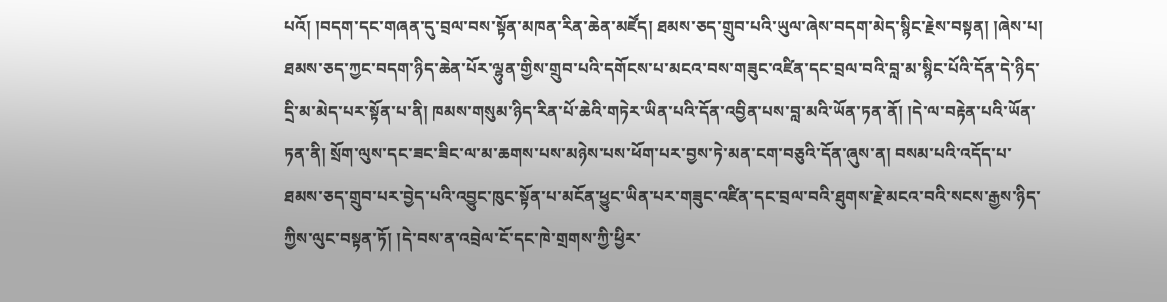པའོ། །བདག་དང་གཞན་དུ་བྲལ་བས་སྟོན་མཁན་རིན་ཆེན་མཛོད། ཐམས་ཅད་གྲུབ་པའི་ཡུལ་ཞེས་བདག་མེད་སྙིང་རྗེས་བསྟན། །ཞེས་པ། ཐམས་ཅད་ཀྱང་བདག་ཉིད་ཆེན་པོར་ལྷུན་གྱིས་གྲུབ་པའི་དགོངས་པ་མངའ་བས་གཟུང་འཛིན་དང་བྲལ་བའི་བླ་མ་སྙིང་པོའི་དོན་དེ་ཉིད་དྲི་མ་མེད་པར་སྟོན་པ་ནི། ཁམས་གསུམ་ཉིད་རིན་པོ་ཆེའི་གཏེར་ཡིན་པའི་དོན་འབྱིན་པས་བླ་མའི་ཡོན་ཏན་ནོ། །དེ་ལ་བརྟེན་པའི་ཡོན་ཏན་ནི། སྲོག་ལུས་དང་ཟང་ཟིང་ལ་མ་ཆགས་པས་མཉེས་པས་ཕོག་པར་བྱས་ཏེ་མན་ངག་བཅུའི་དོན་ཞུས་ན། བསམ་པའི་འདོད་པ་ཐམས་ཅད་གྲུབ་པར་བྱེད་པའི་འབྱུང་ཁུང་སྟོན་པ་མངོན་ཕྱུང་ཡིན་པར་གཟུང་འཛིན་དང་བྲལ་བའི་ཐུགས་རྗེ་མངའ་བའི་སངས་རྒྱས་ཉིད་ཀྱིས་ལུང་བསྟན་ཏོ། །དེ་བས་ན་འབྲེལ་ངོ་དང་ཁེ་གྲགས་ཀྱི་ཕྱིར་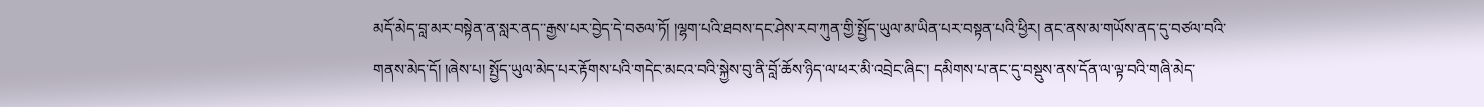མདོ་མེད་བླ་མར་བསྟེན་ན་སླར་ནད་་རྒྱས་པར་བྱེད་དེ་བཅལ་ཏོ། །ལྷག་པའི་ཐབས་དང་ཤེས་རབ་ཀུན་གྱི་སྤྱོད་ཡུལ་མ་ཡིན་པར་བསྟན་པའི་ཕྱིར། ནང་ནས་མ་གཡོས་ནད་དུ་བཙལ་བའི་གནས་མེད་དོ། །ཞེས་པ། སྤྱོད་ཡུལ་མེད་པར་རྟོགས་པའི་གདེང་མངའ་བའི་སྐྱེས་བུ་ནི་བློ་ཆོས་ཉིད་ལ་ཕར་མི་འབྲེང་ཞིང་། དམིགས་པ་ནང་དུ་བསྡུས་ནས་དོན་ལ་ལྟ་བའི་གཞི་མེད་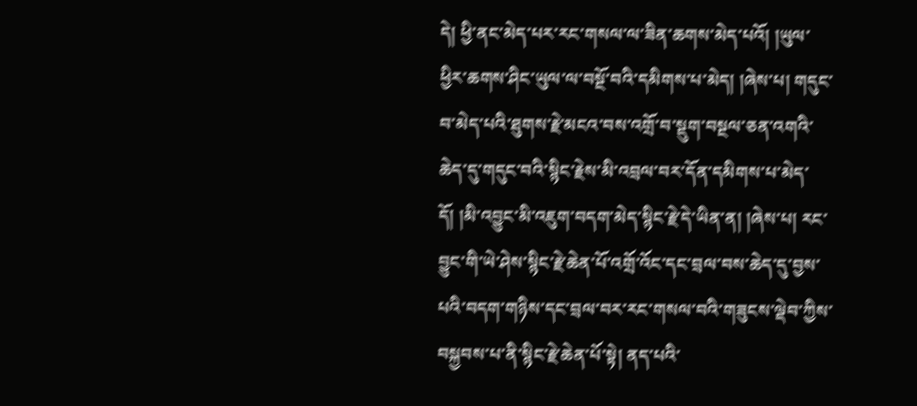དེ། ཕྱི་ནང་མེད་པར་རང་གསལ་ལ་ཟིན་ཆགས་མེད་པའོ། །ཡུལ་ཕྱིར་ཆགས་ཤིང་ཡུལ་ལ་བསྔོ་བའི་དམིགས་པ་མེད། །ཞེས་པ། གདུང་བ་མེད་པའི་ཐུགས་རྗེ་མངའ་བས་འགྲོ་བ་སྡུག་བསྔལ་ཅན་འགའི་ཆེད་དུ་གདུང་བའི་སྙིང་རྗེས་མི་འབྲལ་བར་དོན་དམིགས་པ་མེད་དོ། །མི་འབྱུང་མི་འཇུག་བདག་མེད་སྙིང་རྗེ་དེ་ཡིན་ན། །ཞེས་པ། རང་བྱུང་གི་ཡེ་ཤེས་སྙིང་རྗེ་ཆེན་པོ་འགྲོ་འོང་དང་བྲལ་བས་ཆེད་དུ་བྱས་པའི་བདག་གཉིས་དང་བྲལ་བར་རང་གསལ་བའི་གཟུངས་ལྡེབ་ཀྱིས་བསྐྱབས་པ་ནི་སྙིང་རྗེ་ཆེན་པོ་སྟེ། ནད་པའི་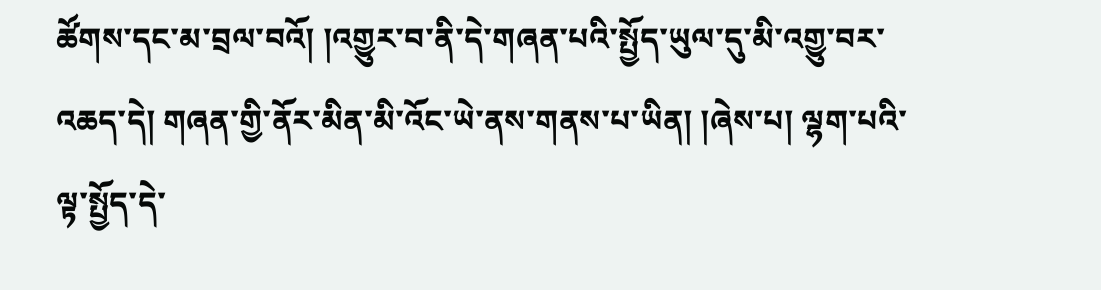ཚོགས་དང་མ་བྲལ་བའོ། །འགྱུར་བ་ནི་དེ་གཞན་པའི་སྤྱོད་ཡུལ་དུ་མི་འགྱུ་བར་འཆད་དེ། གཞན་གྱི་ནོར་མིན་མི་འོང་ཡེ་ནས་གནས་པ་ཡིན། །ཞེས་པ། ལྷག་པའི་ལྟ་སྤྱོད་དེ་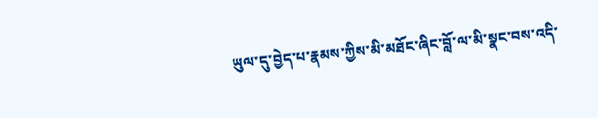ཡུལ་དུ་བྱེད་པ་རྣམས་ཀྱིས་མི་མཐོང་ཞིང་བློ་ལ་མི་སྣང་བས་འདི་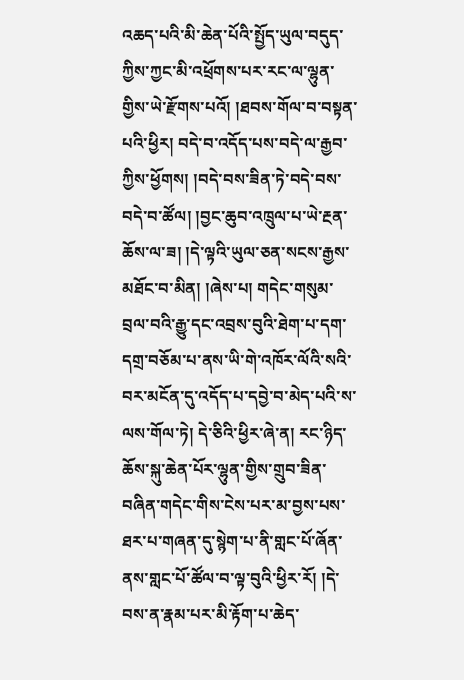འཆད་པའི་མི་ཆེན་པོའི་སྤྱོད་ཡུལ་བདུད་ཀྱིས་ཀྱང་མི་འཕྲོགས་པར་རང་ལ་ལྷུན་གྱིས་ཡེ་རྫོགས་པའོ། །ཐབས་གོལ་བ་བསྟན་པའི་ཕྱིར། བདེ་བ་འདོད་པས་བདེ་ལ་རྒྱབ་ཀྱིས་ཕྱོགས། །བདེ་བས་ཟིན་ཏེ་བདེ་བས་བདེ་བ་ཚོལ། །བྱང་ཆུབ་འཁྲུལ་པ་ཡེ་རྔན་ཆོས་ལ་ཟ། །དེ་ལྟའི་ཡུལ་ཅན་སངས་རྒྱས་མཐོང་བ་མིན། །ཞེས་པ། གདེང་གསུམ་བྲལ་བའི་རྒྱུ་དང་འབྲས་བུའི་ཐེག་པ་དག་དགྲ་བཅོམ་པ་ནས་ཡི་གེ་འཁོར་ལོའི་སའི་བར་མངོན་དུ་འདོད་པ་དབྱེ་བ་མེད་པའི་ས་ལས་གོལ་ཏེ། དེ་ཅིའི་ཕྱིར་ཞེ་ན། རང་ཉིད་ཆོས་སྐུ་ཆེན་པོར་ལྷུན་གྱིས་གྲུབ་ཟིན་བཞིན་གདེང་གིས་ངེས་པར་མ་བྱས་པས་ཐར་པ་གཞན་དུ་སྙེག་པ་ནི་གླང་པོ་ཞོན་ནས་གླང་པོ་ཚོལ་བ་ལྟ་བུའི་ཕྱིར་རོ། །དེ་བས་ན་རྣམ་པར་མི་རྟོག་པ་ཆེད་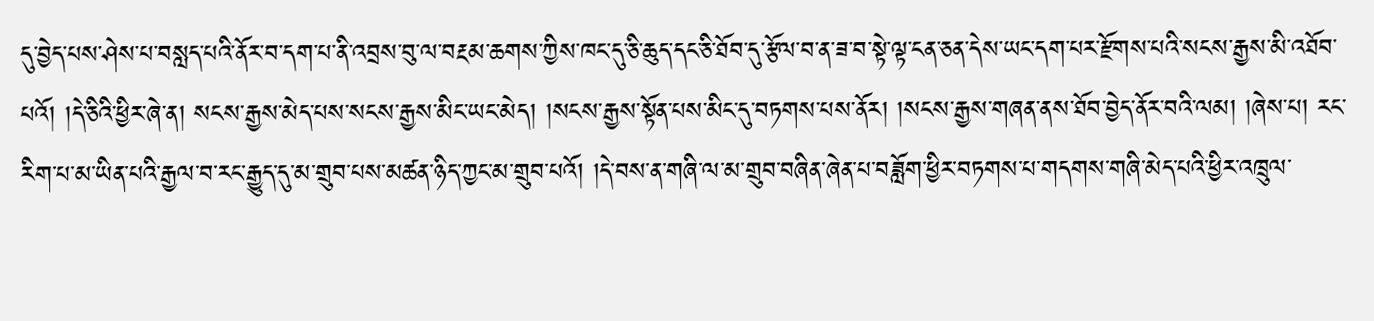དུ་བྱེད་པས་ཤེས་པ་བསླད་པའི་ནོར་བ་དག་པ་ནི་འབྲས་བུ་ལ་བརྔམ་ཆགས་ཀྱིས་ཁང་དུ་ཅི་ཆུད་དང་ཅི་ཐོབ་དུ་རྩོལ་བ་ན་ཟ་བ་སྟེ་ལྟ་ངན་ཅན་དེས་ཡང་དག་པར་རྫོགས་པའི་སངས་རྒྱས་མི་འཐོབ་པའོ། །དེ་ཅིའི་ཕྱིར་ཞེ་ན། སངས་རྒྱས་མེད་པས་སངས་རྒྱས་མིང་ཡང་མེད། །སངས་རྒྱས་སྟོན་པས་མིང་དུ་བཏགས་པས་ནོར། །སངས་རྒྱས་གཞན་ནས་ཐོབ་བྱེད་ནོར་བའི་ལམ། །ཞེས་པ། རང་རིག་པ་མ་ཡིན་པའི་རྒྱལ་བ་རང་རྒྱུད་དུ་མ་གྲུབ་པས་མཚན་ཉིད་ཀྱང་མ་གྲུབ་པའོ། །དེ་བས་ན་གཞི་ལ་མ་གྲུབ་བཞིན་ཞེན་པ་བཟློག་ཕྱིར་བཏགས་པ་གདགས་གཞི་མེད་པའི་ཕྱིར་འཁྲུལ་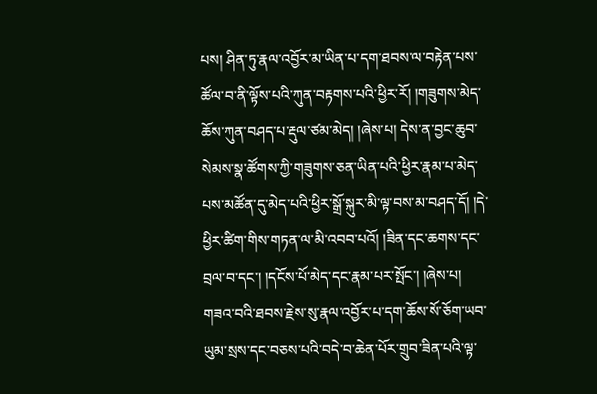པས། ཤིན་ཏུ་རྣལ་འབྱོར་མ་ཡིན་པ་དག་ཐབས་ལ་བརྟེན་པས་ཚོལ་བ་ནི་ལྟོས་པའི་ཀུན་བརྟགས་པའི་ཕྱིར་རོ། །གཟུགས་མེད་ཆོས་ཀུན་བཤད་པ་རྡུལ་ཙམ་མེད། །ཞེས་པ། དེས་ན་བྱང་ཆུབ་སེམས་སྣ་ཚོགས་ཀྱི་གཟུགས་ཅན་ཡིན་པའི་ཕྱིར་རྣམ་པ་མེད་པས་མཚོན་དུ་མེད་པའི་ཕྱིར་སྒྲོ་སྐུར་མི་ལྟ་བས་མ་བཤད་དོ། །དེ་ཕྱིར་ཚིག་གིས་གཏན་ལ་མི་འབབ་པའོ། །ཟིན་དང་ཆགས་དང་བྲལ་བ་དང་། །དངོས་པོ་མེད་དང་རྣམ་པར་སྤོང་། །ཞེས་པ། གཟའ་བའི་ཐབས་རྗེས་སུ་རྣལ་འབྱོར་པ་དག་ཆོས་སོ་ཅོག་ཡབ་ཡུམ་སྲས་དང་བཅས་པའི་བདེ་བ་ཆེན་པོར་གྲུབ་ཟིན་པའི་ལྟ་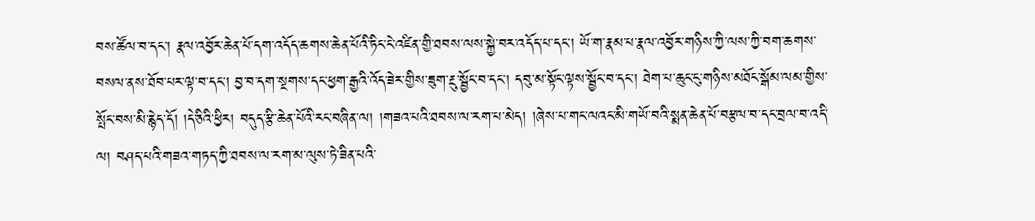བས་ཚོལ་བ་དང་། རྣལ་འབྱོར་ཆེན་པོ་དག་འདོད་ཆགས་ཆེན་པོའི་ཏིང་ངེ་འཛིན་གྱི་ཐབས་ལས་སྐྱེ་བར་འདོད་པ་དང་། ཡོ་ག་རྣམ་པ་རྣལ་འབྱོར་གཉིས་ཀྱི་ལས་ཀྱི་བག་ཆགས་བསལ་ནས་ཐོབ་པར་ལྟ་བ་དང་། བྱ་བ་དག་སྔགས་དང་ཕྱག་རྒྱའི་འོད་ཟེར་གྱིས་ཟུག་རྔུ་སྦྱོང་བ་དང་། དབུ་མ་སྟོང་ལྟས་སྦྱོང་བ་དང་། ཐེག་པ་ཆུང་ངུ་གཉིས་མཐོང་སྒོམ་ལམ་གྱིས་སྤོང་བས་མི་རྙེད་དོ། །དེ་ཅིའི་ཕྱིར། བདུད་རྩི་ཆེན་པོའི་རང་བཞིན་ལ། །གཟའ་པའི་ཐབས་ལ་རག་པ་མེད། །ཞེས་པ་གང་ལའང་མི་གཡོ་བའི་སྨན་ཆེན་པོ་བརྩལ་བ་དང་བྲལ་བ་འདི་ལ། བཤད་པའི་གཟའ་གཏད་ཀྱི་ཐབས་ལ་རག་མ་ལུས་ཏེ་ཟིན་པའི་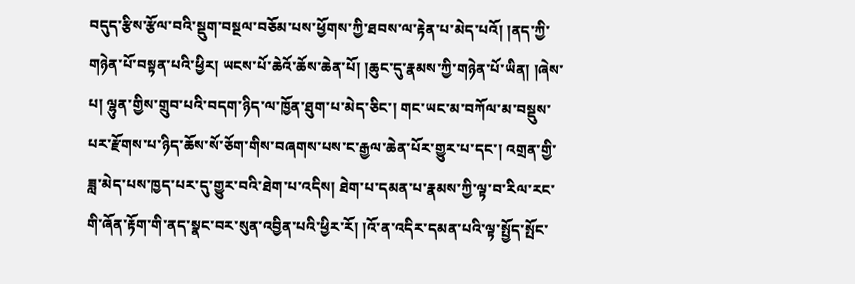བདུད་རྩིས་རྩོལ་བའི་སྡུག་བསྔལ་བཅོམ་པས་ཕྱོགས་ཀྱི་ཐབས་ལ་རྟེན་པ་མེད་པའོ། །ནད་ཀྱི་གཉེན་པོ་བསྟན་པའི་ཕྱིར། ཡངས་པོ་ཆེའོ་ཆོས་ཆེན་པོ། །ཆུང་དུ་རྣམས་ཀྱི་གཉེན་པོ་ཡིན། །ཞེས་པ། ལྷུན་གྱིས་གྲུབ་པའི་བདག་ཉིད་ལ་ཁྱོན་ཐུག་པ་མེད་ཅིང་། གང་ཡང་མ་བཀོལ་མ་བསྡུས་པར་རྫོགས་པ་ཉིད་ཆོས་སོ་ཅོག་གིས་བཞགས་པས་ང་རྒྱལ་ཆེན་པོར་གྱུར་པ་དང་། འགྲན་གྱི་ཟླ་མེད་པས་ཁྱད་པར་དུ་གྱུར་བའི་ཐེག་པ་འདིས། ཐེག་པ་དམན་པ་རྣམས་ཀྱི་ལྟ་བ་རིལ་རང་གི་ཞོན་རྟོག་གི་ནད་སྣང་བར་སུན་འབྱིན་པའི་ཕྱིར་རོ། །འོ་ན་འདིར་དམན་པའི་ལྟ་སྤྱོད་སྤོང་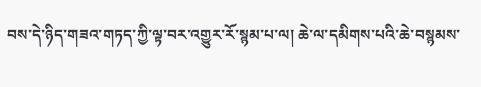བས་དེ་ཉིད་གཟའ་གཏད་ཀྱི་ལྟ་བར་འགྱུར་རོ་སྙམ་པ་ལ། ཆེ་ལ་དམིགས་པའི་ཆེ་བསྙམས་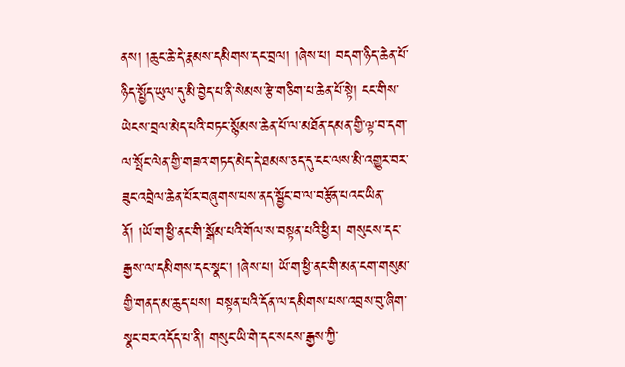ནས། །ཆུང་ཆེ་དེ་རྣམས་དམིགས་དང་བྲལ། །ཞེས་པ། བདག་ཉིད་ཆེན་པོ་ཉིད་སྤྱོད་ཡུལ་དུ་མི་བྱེད་པ་ནི་སེམས་རྩེ་གཅིག་པ་ཆེན་པོ་སྟེ། ངང་གིས་ཡེངས་བྲལ་མེད་པའི་བཏང་སྙོམས་ཆེན་པོ་ལ་མཐོན་དམན་གྱི་ལྟ་བ་དག་ལ་སྤོང་ལེན་གྱི་གཟའ་གཏད་མེད་དེ་ཐམས་ཅད་དུ་ངང་ལས་མི་འགྱུར་བར་ཟུང་འབྲེལ་ཆེན་པོར་བཞུགས་པས་ནད་སྦྱོང་བ་ལ་བརྩོན་པའང་ཡིན་ནོ། །ཡོ་ག་ཕྱི་ནང་གི་སྒོམ་པའི་གོལ་ས་བསྟན་པའི་ཕྱིར། གསུངས་དང་རྒྱས་ལ་དམིགས་དང་སྣང་། །ཞེས་པ། ཡོ་ག་ཕྱི་ནང་གི་མན་ངག་གསུམ་གྱི་གནད་མ་ཆུད་པས། བསྟན་པའི་དོན་ལ་དམིགས་པས་འབྲས་བུ་ཞིག་སྣང་བར་འདོད་པ་ནི། གསུང་ཡི་གེ་དང་སངས་རྒྱས་ཀྱི་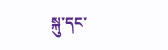སྐུ་དང་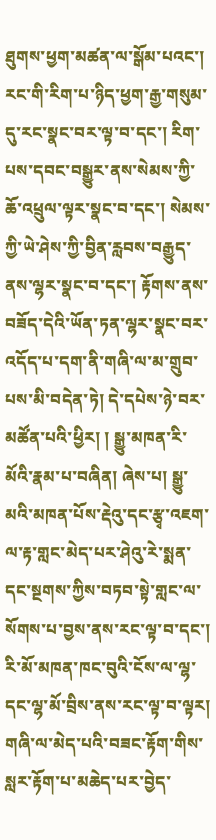ཐུགས་ཕྱག་མཚན་ལ་སྒོམ་པའང་། རང་གི་རིག་པ་ཉིད་ཕྱག་རྒྱ་གསུམ་དུ་རང་སྣང་བར་ལྟ་བ་དང་། རིག་པས་དབང་བསྒྱུར་ནས་སེམས་ཀྱི་ཆོ་འཕྲུལ་ལྟར་སྣང་བ་དང་། སེམས་ཀྱི་ཡེ་ཤེས་ཀྱི་བྱིན་རླབས་བརྒྱུད་ནས་ལྷར་སྣང་བ་དང་། རྟོགས་ནས་བཟོད་དེའི་ཡོན་ཏན་ལྷར་སྣང་བར་འདོད་པ་དག་ནི་གཞི་ལ་མ་གྲུབ་པས་མི་བདེན་ཏེ། དེ་དཔེས་ཉེ་བར་མཚོན་པའི་ཕྱིར། ། སྒྱུ་མཁན་རི་མོའི་རྣམ་པ་བཞིན། ཞེས་པ། སྒྱུ་མའི་མཁན་པོས་རྡེའུ་དང་རྩྭ་འཇག་ལ་རྟ་གླང་མེད་པར་ཤེའུ་རེ་སྨན་དང་སྔགས་ཀྱིས་བཏབ་སྟེ་གླང་ལ་སོགས་པ་བྱས་ནས་རང་ལྟ་བ་དང་། རི་མོ་མཁན་ཁང་བུའི་ངོས་ལ་ལྷ་དང་ལྷ་མོ་བྲིས་ནས་རང་ལྟ་བ་ལྟར། གཞི་ལ་མེད་པའི་བཟང་རྟོག་གིས་སླར་རྟོག་པ་མཆེད་པར་བྱེད་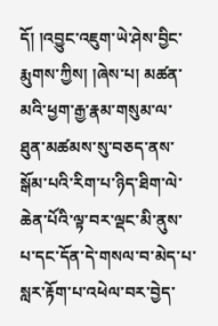དོ། །འབྱུང་འཇུག་ཡེ་ཤེས་བྱིང་རྨུགས་ཀྱིས། །ཞེས་པ། མཚན་མའི་ཕྱག་རྒྱ་རྣམ་གསུམ་ལ་ཐུན་མཚམས་སུ་བཅད་ནས་སྒོམ་པའི་རིག་པ་ཉིད་ཐིག་ལེ་ཆེན་པོའི་ལྟ་བར་ལྡང་མི་ནུས་པ་དང་དོན་དེ་གསལ་བ་མེད་པ་སླར་རྟོག་པ་འཕེལ་བར་བྱེད་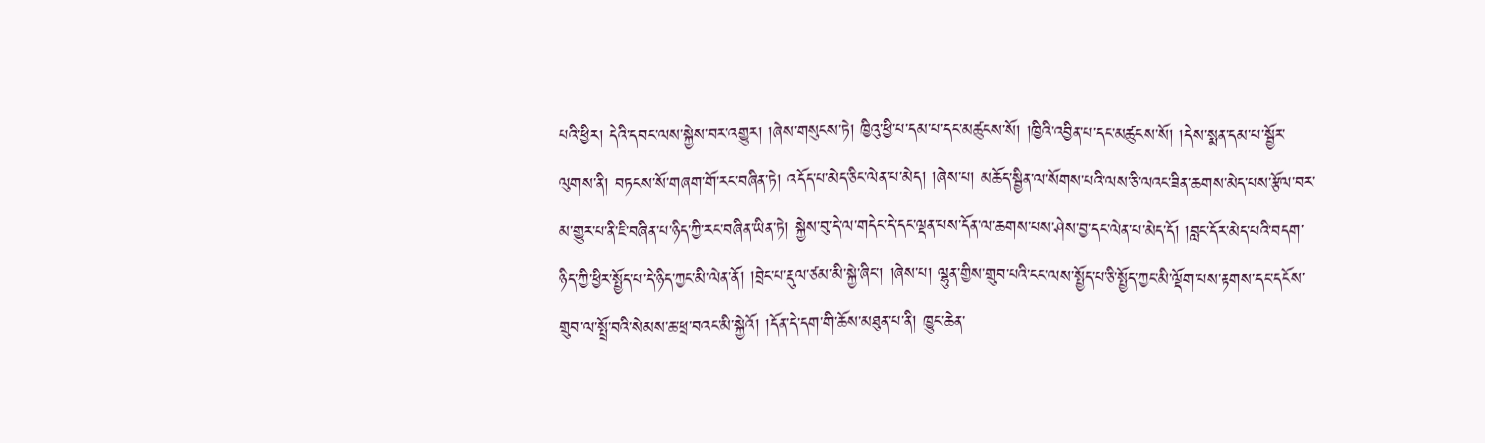པའི་ཕྱིར། དེའི་དབང་ལས་སྐྱེས་བར་འགྱུར། །ཞེས་གསུངས་ཏེ། ཁྱིའུ་ཕྱི་པ་དམ་པ་དང་མཚུངས་སོ། །ཁྱིའི་འབྱིན་པ་དང་མཚུངས་སོ། །དེས་སྨན་དམ་པ་སྦྱོར་ལུགས་ནི། བཏངས་སོ་གཞག་གོ་རང་བཞིན་ཏེ། འདོད་པ་མེད་ཅིང་ལེན་པ་མེད། །ཞེས་པ། མཆོད་སྦྱིན་ལ་སོགས་པའི་ལས་ཅི་ལའང་ཟིན་ཆགས་མེད་པས་རྩོལ་བར་མ་གྱུར་པ་ནི་ཇི་བཞིན་པ་ཉིད་ཀྱི་རང་བཞིན་ཡིན་ཏེ། སྐྱེས་བུ་དེ་ལ་གདེང་དེ་དང་ལྡན་པས་དོན་ལ་ཆགས་པས་ཤེས་བྱ་དང་ལེན་པ་མེད་དོ། །བླང་དོར་མེད་པའི་བདག་ཉིད་ཀྱི་ཕྱིར་སྤྱོད་པ་དེ་ཉིད་ཀྱང་མི་ལེན་ནོ། །བྲེང་པ་རྡུལ་ཙམ་མི་སྐྱེ་ཞིང་། །ཞེས་པ། ལྷུན་གྱིས་གྲུབ་པའི་ངང་ལས་སྤྱོད་པ་ཅི་སྤྱོད་ཀྱང་མི་ལྡོག་པས་རྟགས་དང་དངོས་གྲུབ་ལ་སྤྲོ་བའི་སེམས་ཆ་ཕྲ་བའང་མི་སྐྱེའོ། །དོན་དེ་དག་གི་ཆོས་མཐུན་པ་ནི། ཁྱུང་ཆེན་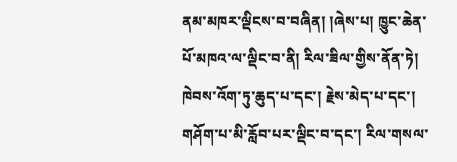ནམ་མཁར་ལྡིངས་བ་བཞིན། །ཞེས་པ། ཁྱུང་ཆེན་པོ་མཁའ་ལ་ལྡིང་བ་ནི། རིལ་ཟིལ་གྱིས་ནོན་ཏེ། ཁེབས་འོག་ཏུ་ཆུད་པ་དང་། རྗེས་མེད་པ་དང་། གཤོག་པ་མི་རློབ་པར་ལྡིང་བ་དང་། རིལ་གསལ་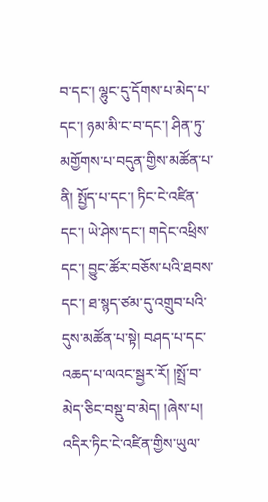བ་དང་། ལྷུང་དུ་དོགས་པ་མེད་པ་དང་། ཉམ་མི་ང་བ་དང་། ཤིན་ཏུ་མགྱོགས་པ་བདུན་གྱིས་མཚོན་པ་ནི། སྤྱོད་པ་དང་། ཏིང་ངེ་འཛིན་དང་། ཡེ་ཤེས་དང་། གདེང་འཕྲིས་དང་། བྱུང་ཚོར་བཅོས་པའི་ཐབས་དང་། ཐ་སྙད་ཙམ་དུ་འགྲུབ་པའི་དུས་མཚོན་པ་སྟེ། བཤད་པ་དང་འཆད་པ་ལའང་སྦྱར་རོ། །སྤྲོ་བ་མེད་ཅིང་བསྡུ་བ་མེད། །ཞེས་པ། འདིར་ཏིང་ངེ་འཛིན་གྱིས་ཡུལ་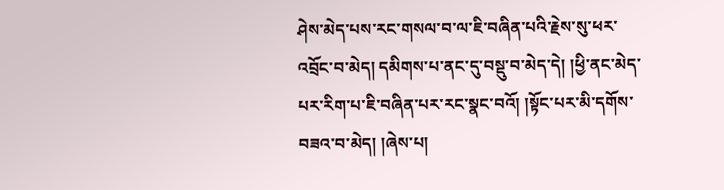ཤེས་མེད་པས་རང་གསལ་བ་ལ་ཇི་བཞིན་པའི་རྗེས་སུ་ཕར་འབྲོང་བ་མེད། དམིགས་པ་ནང་དུ་བསྡུ་བ་མེད་དེ། །ཕྱི་ནང་མེད་པར་རིག་པ་ཇི་བཞིན་པར་རང་སྣང་བའོ། །སྟོང་པར་མི་དགོས་བཟའ་བ་མེད། །ཞེས་པ།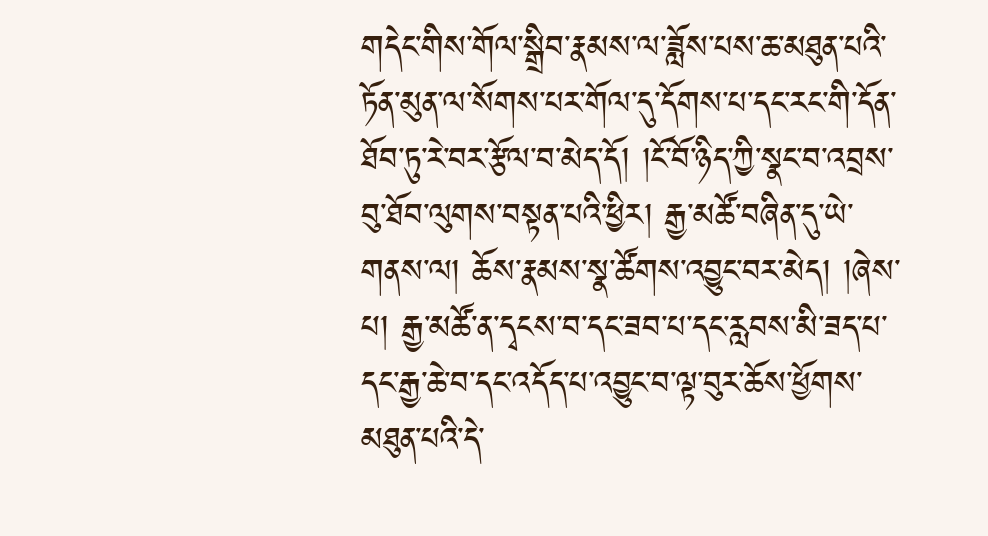གདེང་གིས་གོལ་སྒྲིབ་རྣམས་ལ་ཟློས་པས་ཆ་མཐུན་པའི་ཏོན་མུན་ལ་སོགས་པར་གོལ་དུ་དོགས་པ་དང་རང་གི་དོན་ཐོབ་ཏུ་རེ་བར་རྩོལ་བ་མེད་དོ། །ངོ་བོ་ཉིད་ཀྱི་སྣང་བ་འབྲས་བུ་ཐོབ་ལུགས་བསྟན་པའི་ཕྱིར། རྒྱ་མཚོ་བཞིན་དུ་ཡེ་གནས་ལ། ཆོས་རྣམས་སྣ་ཚོགས་འབྱུང་བར་མེད། །ཞེས་པ། རྒྱ་མཚོ་ན་དྭངས་བ་དང་ཟབ་པ་དང་རླབས་མི་ཟད་པ་དང་རྒྱ་ཆེ་བ་དང་འདོད་པ་འབྱུང་བ་ལྟ་བུར་ཆོས་ཕྱོགས་མཐུན་པའི་དེ་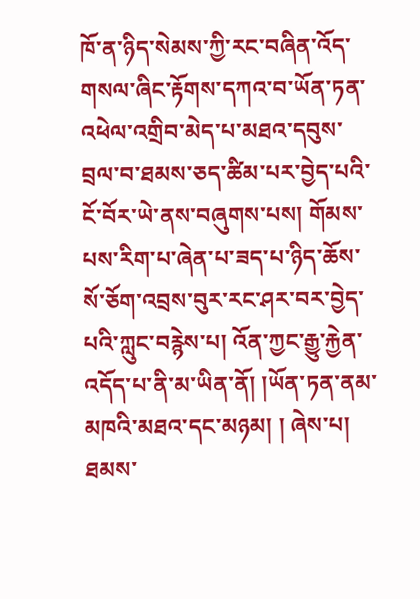ཁོ་ན་ཉིད་སེམས་ཀྱི་རང་བཞིན་འོད་གསལ་ཞིང་རྟོགས་དཀའ་བ་ཡོན་ཏན་འཕེལ་འགྲིབ་མེད་པ་མཐའ་དབུས་བྲལ་བ་ཐམས་ཅད་ཚིམ་པར་བྱེད་པའི་ངོ་བོར་ཡེ་ནས་བཞུགས་པས། གོམས་པས་རིག་པ་ཞེན་པ་ཟད་པ་ཉིད་ཆོས་སོ་ཅོག་འབྲས་བུར་རང་ཤར་བར་བྱེད་པའི་ཀླུང་བརྙེས་པ། འོན་ཀྱང་རྒྱུ་རྐྱེན་འདོད་པ་ནི་མ་ཡིན་ནོ། །ཡོན་ཏན་ནམ་མཁའི་མཐའ་དང་མཉམ། ། ཞེས་པ། ཐམས་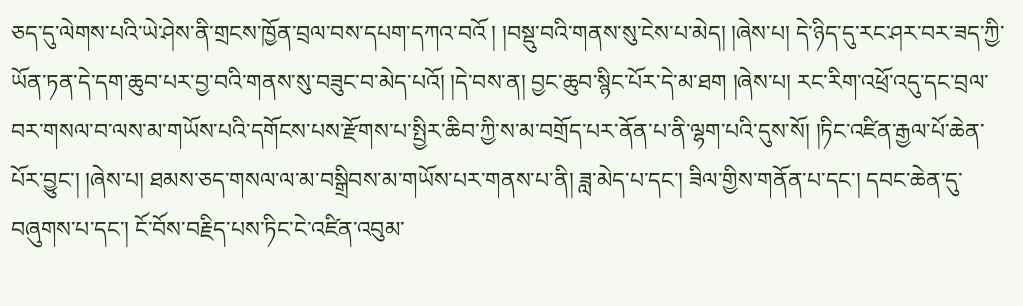ཅད་དུ་ལེགས་པའི་ཡེ་ཤེས་ནི་གྲངས་ཁྱོན་བྲལ་བས་དཔག་དཀའ་བའོ ། །བསྡུ་བའི་གནས་སུ་ངེས་པ་མེད། །ཞེས་པ། དེ་ཉིད་དུ་རང་ཤར་བར་ཟད་ཀྱི་ཡོན་ཏན་དེ་དག་ཆུབ་པར་བྱ་བའི་གནས་སུ་བཟུང་བ་མེད་པའོ། །དེ་བས་ན། བྱང་ཆུབ་སྙིང་པོར་དེ་མ་ཐག །ཞེས་པ། རང་རིག་འཕྲོ་འདུ་དང་བྲལ་བར་གསལ་བ་ལས་མ་གཡོས་པའི་དགོངས་པས་རྫོགས་པ་སྤྱིར་ཆིབ་ཀྱི་ས་མ་བགྲོད་པར་ནོན་པ་ནི་ལྷག་པའི་དུས་སོ། །ཏིང་འཛིན་རྒྱལ་པོ་ཆེན་པོར་བྱུང་། །ཞེས་པ། ཐམས་ཅད་གསལ་ལ་མ་བསྒྲིབས་མ་གཡོས་པར་གནས་པ་ནི། ཟླ་མེད་པ་དང་། ཟིལ་གྱིས་གནོན་པ་དང་། དབང་ཆེན་དུ་བཞུགས་པ་དང་། ངོ་བོས་བརྗིད་པས་ཏིང་ངེ་འཛིན་འབུམ་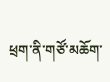ཕྲག་ནི་གཙོ་མཆོག་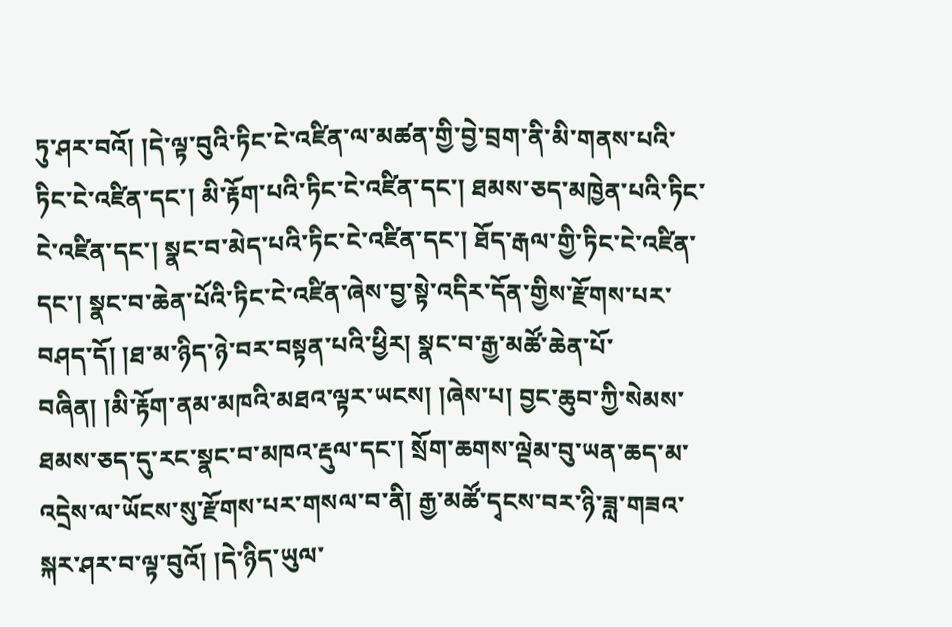ཏུ་ཤར་བའོ། །དེ་ལྟ་བུའི་ཏིང་ངེ་འཛིན་ལ་མཚན་གྱི་བྱེ་བྲག་ནི་མི་གནས་པའི་ཏིང་ངེ་འཛིན་དང་། མི་རྟོག་པའི་ཏིང་ངེ་འཛིན་དང་། ཐམས་ཅད་མཁྱེན་པའི་ཏིང་ངེ་འཛིན་དང་། སྣང་བ་མེད་པའི་ཏིང་ངེ་འཛིན་དང་། ཐོད་རྒལ་གྱི་ཏིང་ངེ་འཛིན་དང་། སྣང་བ་ཆེན་པོའི་ཏིང་ངེ་འཛིན་ཞེས་བྱ་སྟེ་འདིར་དོན་གྱིས་རྫོགས་པར་བཤད་དོ། །ཐ་མ་ཉིད་ཉེ་བར་བསྟན་པའི་ཕྱིར། སྣང་བ་རྒྱ་མཚོ་ཆེན་པོ་བཞིན། །མི་རྟོག་ནམ་མཁའི་མཐའ་ལྟར་ཡངས། །ཞེས་པ། བྱང་ཆུབ་ཀྱི་སེམས་ཐམས་ཅད་དུ་རང་སྣང་བ་མཁའ་རྡུལ་དང་། སྲོག་ཆགས་ལྡེམ་བུ་ཡན་ཆད་མ་འདྲེས་ལ་ཡོངས་སུ་རྫོགས་པར་གསལ་བ་ནི། རྒྱ་མཚོ་དྭངས་བར་ཉི་ཟླ་གཟའ་སྐར་ཤར་བ་ལྟ་བུའོ། །དེ་ཉིད་ཡུལ་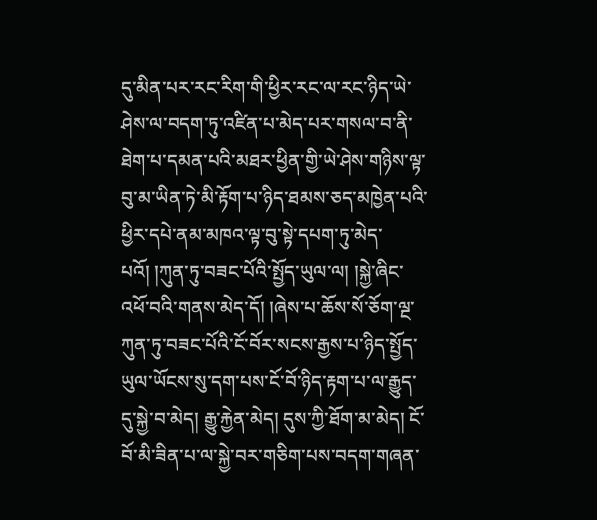དུ་མིན་པར་རང་རིག་གི་ཕྱིར་རང་ལ་རང་ཉིད་ཡེ་ཤེས་ལ་བདག་ཏུ་འཛིན་པ་མེད་པར་གསལ་བ་ནི་ཐེག་པ་དམན་པའི་མཐར་ཕྱིན་གྱི་ཡེ་ཤེས་གཉིས་ལྟ་བུ་མ་ཡིན་ཏེ་མི་རྟོག་པ་ཉིད་ཐམས་ཅད་མཁྱེན་པའི་ཕྱིར་དཔེ་ནམ་མཁའ་ལྟ་བུ་སྟེ་དཔག་ཏུ་མེད་པའོ། །ཀུན་ཏུ་བཟང་པོའི་སྤྱོད་ཡུལ་ལ། །སྐྱེ་ཞིང་འཕོ་བའི་གནས་མེད་དོ། །ཞེས་པ་ཆོས་སོ་ཅོག་ལྔ་ཀུན་ཏུ་བཟང་པོའི་ངོ་བོར་སངས་རྒྱས་པ་ཉིད་སྤྱོད་ཡུལ་ཡོངས་སུ་དག་པས་ངོ་བོ་ཉིད་རྟག་པ་ལ་རྒྱུད་དུ་སྐྱེ་བ་མེད། རྒྱུ་རྐྱེན་མེད། དུས་ཀྱི་ཐོག་མ་མེད། ངོ་བོ་མི་ཟིན་པ་ལ་སྐྱེ་བར་གཅིག་པས་བདག་གཞན་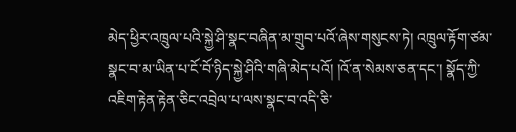མེད་ཕྱིར་འཁྲུལ་པའི་སྐྱེ་ཤི་སྣང་བཞིན་མ་གྲུབ་པའོ་ཞེས་གསུངས་ཏེ། འཁྲུལ་རྟོག་ཙམ་སྣང་བ་མ་ཡིན་པ་ངོ་བོ་ཉིད་སྐྱེ་ཤིའི་གཞི་མེད་པའོ། །འོ་ན་སེམས་ཅན་དང་། སྣོད་ཀྱི་འཇིག་རྟེན་རྟེན་ཅིང་འབྲེལ་པ་ལས་སྣང་བ་འདི་ཅི་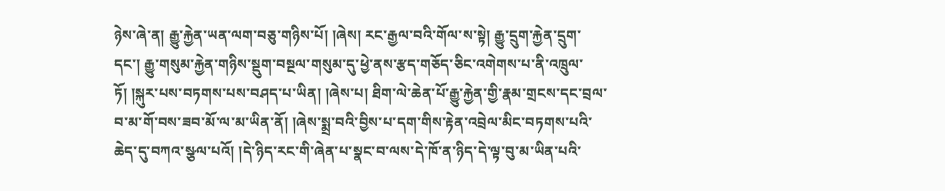ཉེས་ཞེ་ན། རྒྱུ་རྐྱེན་ཡན་ལག་བཅུ་གཉིས་པོ། །ཞེས། རང་རྒྱལ་བའི་གོལ་ས་སྟེ། རྒྱུ་དྲུག་རྐྱེན་དྲུག་དང་། རྒྱུ་གསུམ་རྐྱེན་གཉིས་སྡུག་བསྔལ་གསུམ་དུ་ཕྱེ་ནས་རྩད་གཅོད་ཅིང་འགེགས་པ་ནི་འཁྲུལ་ཏོ། །སྐུར་པས་བཏགས་པས་བཤད་པ་ཡིན། །ཞེས་པ། ཐིག་ལེ་ཆེན་པོ་རྒྱུ་རྐྱེན་གྱི་རྣམ་གྲངས་དང་བྲལ་བ་མ་གོ་བས་ཟབ་མོ་ལ་མ་ཡིན་ནོ། །ཞེས་སྨྲ་བའི་བྱིས་པ་དག་གིས་རྟེན་འབྲེལ་མིང་བཏགས་པའི་ཆེད་དུ་བཀའ་སྩལ་པའོ། །དེ་ཉིད་རང་གི་ཞེན་པ་སྣང་བ་ལས་དེ་ཁོ་ན་ཉིད་དེ་ལྟ་བུ་མ་ཡིན་པའི་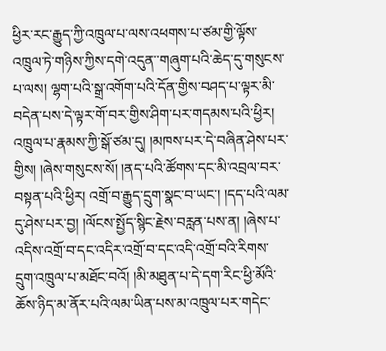ཕྱིར་རང་རྒྱུད་ཀྱི་འཁྲུལ་པ་ལས་འཕགས་པ་ཙམ་གྱི་ལྟོས་འཁྲུལ་ཏེ་གཉིས་ཀྱིས་དགེ་འདུན་་གཞུག་པའི་ཆེད་དུ་གསུངས་པ་ལས། ལྷག་པའི་སྒྲ་འགོག་པའི་དོན་གྱིས་བཤད་པ་ལྟར་མི་བདེན་པས་དེ་ལྟར་གོ་བར་གྱིས་ཤིག་པར་གདམས་པའི་ཕྱིར། འཁྲུལ་པ་རྣམས་ཀྱི་སྒོ་ཙམ་དུ། །མཁས་པར་དེ་བཞིན་ཤེས་པར་གྱིས། །ཞེས་གསུངས་སོ། །ནད་པའི་ཚོགས་དང་མི་འབྲལ་བར་བསྟན་པའི་ཕྱིར། འགྲོ་བ་རྒྱུད་དྲུག་སྣང་བ་ཡང་། །དད་པའི་ལམ་དུ་ཤེས་པར་བྱ། །ལོངས་སྤྱོད་སྙིང་རྗེས་བརླན་པས་ན། །ཞེས་པ་འདིས་འགྲོ་བ་དང་འདིར་འགྲོ་བ་དང་འདི་འགྲོ་བའི་རིགས་དྲུག་འཁྲུལ་པ་མཐོང་བའོ། །མི་མཐུན་པ་དེ་དག་རིང་ཕྱི་མོའི་ཆོས་ཉིད་མ་ནོར་པའི་ལམ་ཡིན་པས་མ་འཁྲུལ་པར་གདེང་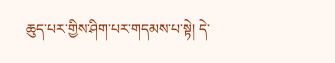ཆུད་པར་གྱིས་ཤིག་པར་གདམས་པ་སྟེ། དེ་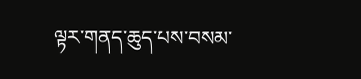ལྟར་གནད་ཆུད་པས་བསམ་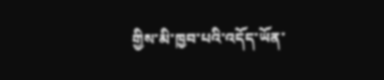གྱིས་མི་ཁྱབ་པའི་འདོད་ཡོན་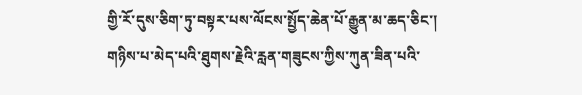གྱི་རོ་དུས་ཅིག་ཏུ་བསྟར་པས་ལོངས་སྤྱོད་ཆེན་པོ་རྒྱུན་མ་ཆད་ཅིང་། གཉིས་པ་མེད་པའི་ཐུགས་རྗེའི་རླན་གཟུངས་ཀྱིས་ཀུན་ཟིན་པའི་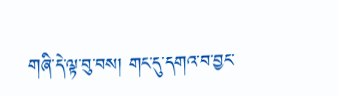གཞི་དེ་ལྟ་བུ་བས། གང་དུ་དགའ་བ་བྱང་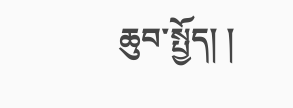ཆུབ་སྤྱོད། །